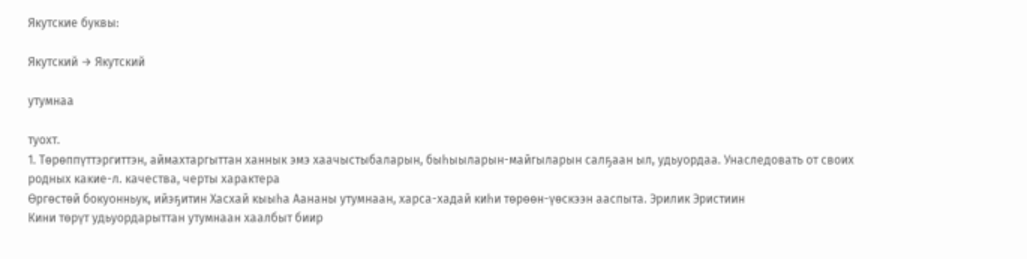Якутские буквы:

Якутский → Якутский

утумнаа

туохт.
1. Төрөппүттэргиттэн, аймахтаргыттан ханнык эмэ хаачыстыбаларын, быһыыларын-майгыларын салҕаан ыл, удьуордаа. Унаследовать от своих родных какие-л. качества, черты характера
Өргөстөй бокуонньук, ийэҕитин Хасхай кыыһа Аананы утумнаан, харса-хадай киһи төрөөн-үөскээн ааспыта. Эрилик Эристиин
Кини төрүт удьуордарыттан утумнаан хаалбыт биир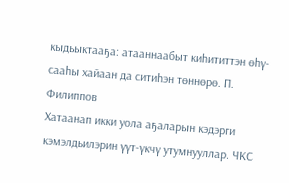кыдьыктааҕа: атааннаабыт киһититтэн өһү-сааһы хайаан да ситиһэн төннөрө. П. Филиппов
Хатаанап икки уола аҕаларын кэдэрги кэмэлдьилэрин үүт-үкчү утумнууллар. ЧКС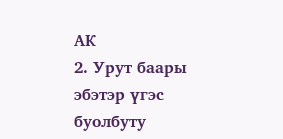АК
2. Урут баары эбэтэр үгэс буолбуту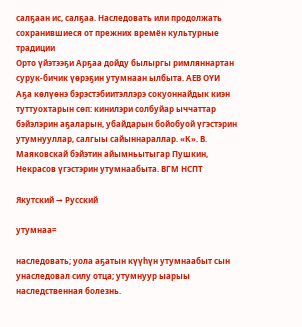салҕаан ис, салҕаа. Наследовать или продолжать сохранившиеся от прежних времён культурные традиции
Орто үйэтээҕи Арҕаа дойду былыргы римляннартан сурук-бичик үөрэҕин утумнаан ылбыта. АЕВ ОҮИ
Аҕа көлүөнэ бэрэстэбиитэллэрэ сокуоннайдык киэн туттуохтарын сөп: кинилэри солбуйар ыччаттар бэйэлэрин аҕаларын, убайдарын бойобуой үгэстэрин утумнууллар, салгыы сайыннараллар. «К». В. Маяковскай бэйэтин айымньытыгар Пушкин, Некрасов үгэстэрин утумнаабыта. ВГМ НСПТ

Якутский → Русский

утумнаа=

наследовать; уола аҕатын күүһүн утумнаабыт сын унаследовал силу отца; утумнуур ыарыы наследственная болезнь.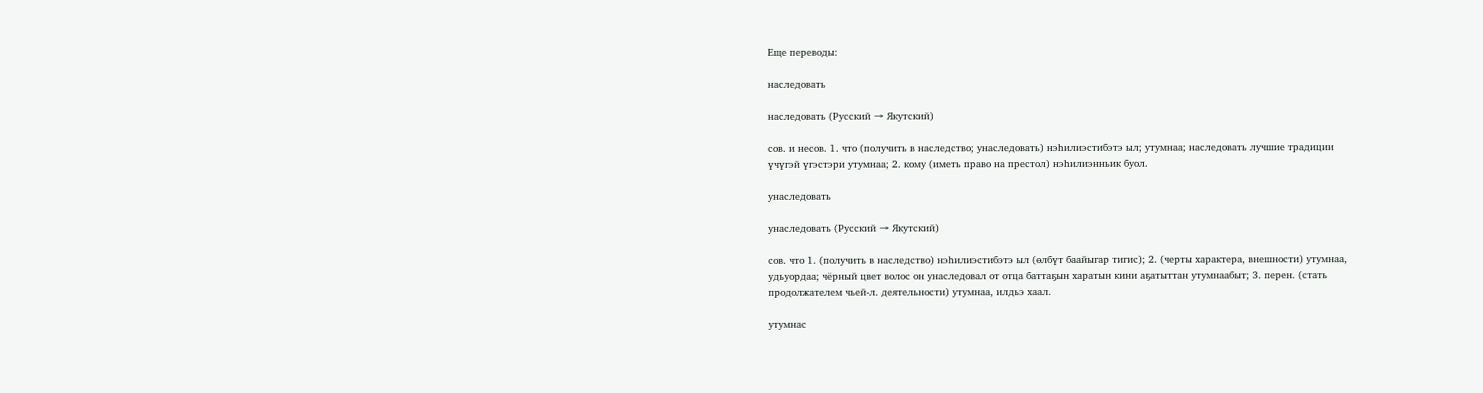Еще переводы:

наследовать

наследовать (Русский → Якутский)

сов. и несов. 1. что (получить в наследство; унаследовать) нэһилиэстибэтэ ыл; утумнаа; наследовать лучшие традиции үчүгэй үгэстэри утумнаа; 2. кому (иметь право на престол) нэһилиэнньик буол.

унаследовать

унаследовать (Русский → Якутский)

сов. что 1. (получить в наследство) нэһилиэстибэтэ ыл (өлбүт баайыгар тигис); 2. (черты характера, внешности) утумнаа, удьуордаа; чёрный цвет волос он унаследовал от отца баттаҕын харатын кини аҕатыттан утумнаабыт; 3. перен. (стать продолжателем чьей-л. деятельности) утумнаа, илдьэ хаал.

утумнас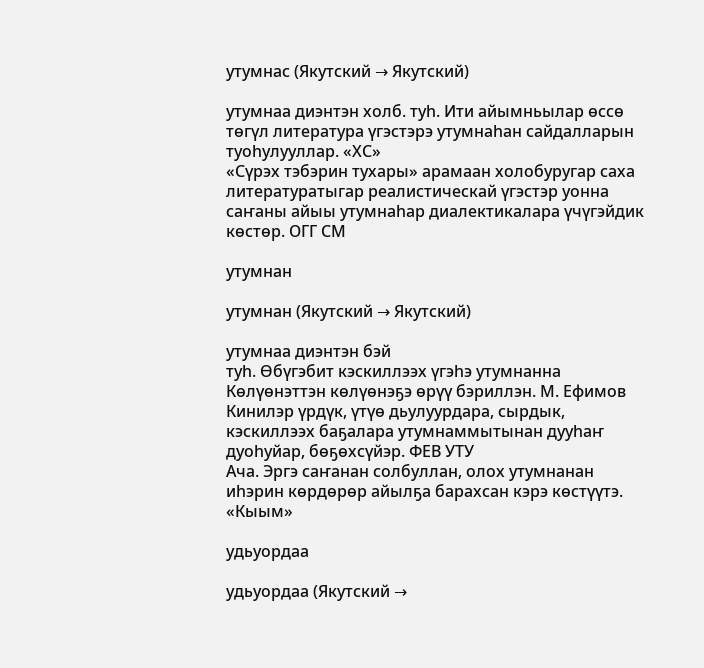утумнас (Якутский → Якутский)

утумнаа диэнтэн холб. туһ. Ити айымньылар өссө төгүл литература үгэстэрэ утумнаһан сайдалларын туоһулууллар. «ХС»
«Сүрэх тэбэрин тухары» арамаан холобуругар саха литературатыгар реалистическай үгэстэр уонна саҥаны айыы утумнаһар диалектикалара үчүгэйдик көстөр. ОГГ СМ

утумнан

утумнан (Якутский → Якутский)

утумнаа диэнтэн бэй
туһ. Өбүгэбит кэскиллээх үгэһэ утумнанна Көлүөнэттэн көлүөнэҕэ өрүү бэриллэн. М. Ефимов
Кинилэр үрдүк, үтүө дьулуурдара, сырдык, кэскиллээх баҕалара утумнаммытынан дууһаҥ дуоһуйар, бөҕөхсүйэр. ФЕВ УТУ
Ача. Эргэ саҥанан солбуллан, олох утумнанан иһэрин көрдөрөр айылҕа барахсан кэрэ көстүүтэ. «Кыым»

удьуордаа

удьуордаа (Якутский →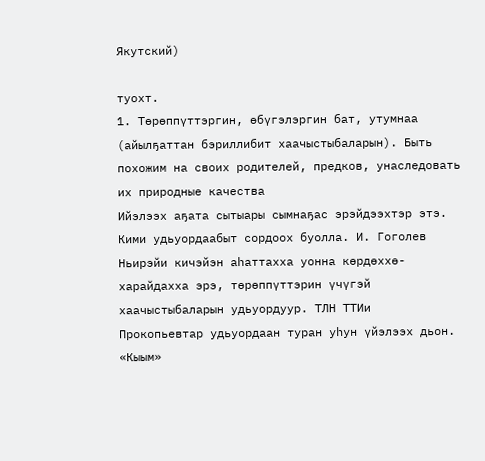Якутский)

туохт.
1. Төрөппүттэргин, өбүгэлэргин бат, утумнаа (айылҕаттан бэриллибит хаачыстыбаларын). Быть похожим на своих родителей, предков, унаследовать их природные качества
Ийэлээх аҕата сытыары сымнаҕас эрэйдээхтэр этэ. Кими удьуордаабыт сордоох буолла. И. Гоголев
Ньирэйи кичэйэн аһаттахха уонна көрдөххө-харайдахха эрэ, төрөппүттэрин үчүгэй хаачыстыбаларын удьуордуур. ТЛН ТТИи
Прокопьевтар удьуордаан туран уһун үйэлээх дьон. «Кыым»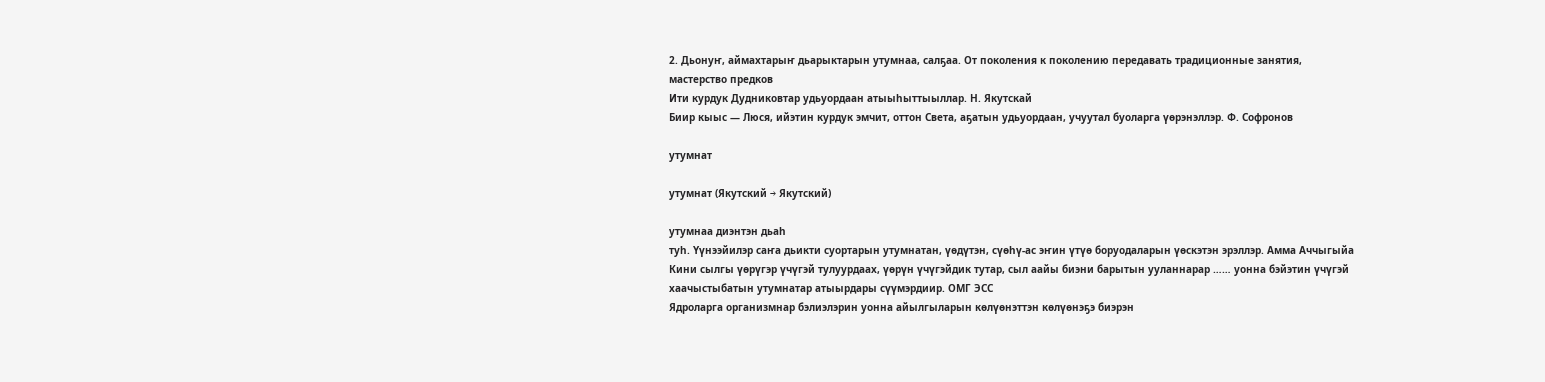2. Дьонуҥ, аймахтарыҥ дьарыктарын утумнаа, салҕаа. От поколения к поколению передавать традиционные занятия, мастерство предков
Ити курдук Дудниковтар удьуордаан атыыһыттыыллар. Н. Якутскай
Биир кыыс — Люся, ийэтин курдук эмчит, оттон Света, аҕатын удьуордаан, учуутал буоларга үөрэнэллэр. Ф. Софронов

утумнат

утумнат (Якутский → Якутский)

утумнаа диэнтэн дьаһ
туһ. Үүнээйилэр саҥа дьикти суортарын утумнатан, үөдүтэн, сүөһү-ас эҥин үтүө боруодаларын үөскэтэн эрэллэр. Амма Аччыгыйа
Кини сылгы үөрүгэр үчүгэй тулуурдаах, үөрүн үчүгэйдик тутар, сыл аайы биэни барытын ууланнарар …… уонна бэйэтин үчүгэй хаачыстыбатын утумнатар атыырдары сүүмэрдиир. ОМГ ЭСС
Ядроларга организмнар бэлиэлэрин уонна айылгыларын көлүөнэттэн көлүөнэҕэ биэрэн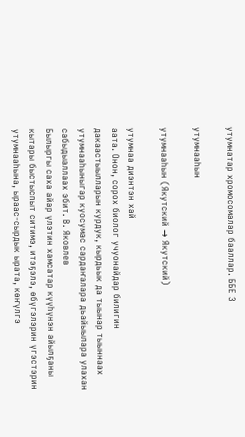утумнатар хромосомалар бааллар. ББЕ З

утумнааһын

утумнааһын (Якутский → Якутский)

утумнаа диэнтэн хай
аата. Онон, сорох биолог учуонайдар билигин дакаастыылларын курдук, кырдьык да тыынар тыыннаах утумнааһыныгар куосумас сардаҥалара дьайыылара улахан сабыдыаллаах эбит. В. Яковлев
Былыргы саха айар үлэтин хамсатар күүһүнэн айылҕаны кытары быстыспыт ситимэ, итэҕэлэ, өбүгэлэрин үгэстэрин утумнааһына, ыраас-сырдык ырата, көҥүлгэ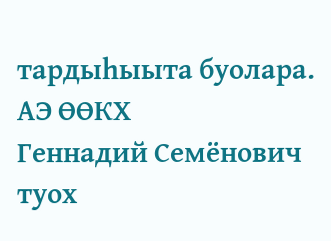тардыһыыта буолара. АЭ ӨӨКХ
Геннадий Семёнович туох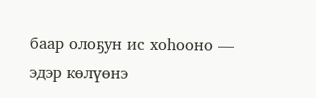баар олоҕун ис хоһооно — эдэр көлүөнэ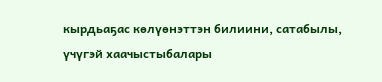кырдьаҕас көлүөнэттэн билиини, сатабылы, үчүгэй хаачыстыбалары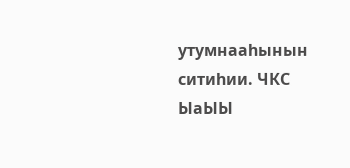утумнааһынын ситиһии. ЧКС ЫаЫЫ